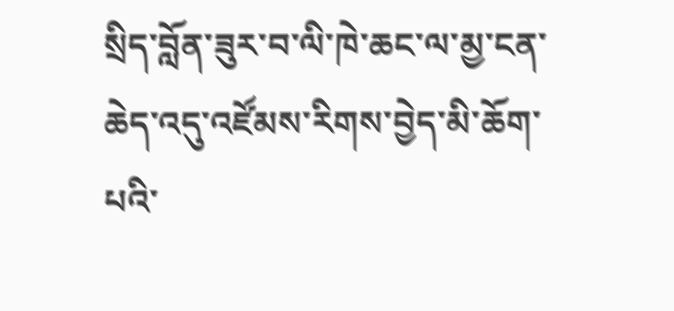སྲིད་བློན་ཟུར་བ་ལི་ཁེ་ཆང་ལ་མྱ་ངན་ཆེད་འདུ་འཛོམས་རིགས་བྱེད་མི་ཆོག་པའི་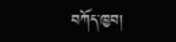བཀོད་ཁྱབ།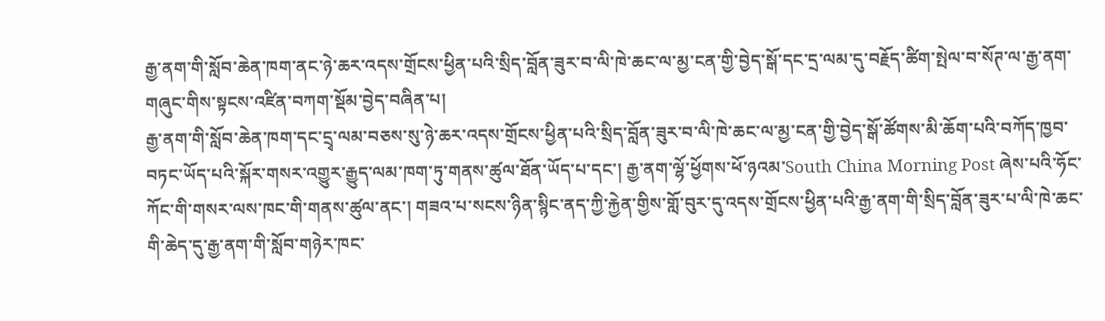རྒྱ་ནག་གི་སློབ་ཆེན་ཁག་ནང་ཉེ་ཆར་འདས་གྲོངས་ཕྱིན་པའི་སྲིད་བློན་ཟུར་བ་ལི་ཁེ་ཆང་ལ་མྱ་ངན་གྱི་བྱེད་སྒོ་དང་དྲ་ལམ་དུ་བརྗོད་ཚིག་སྤེལ་བ་སོཊ་ལ་རྒྱ་ནག་གཞུང་གིས་སྟངས་འཛིན་བཀག་སྡོམ་བྱེད་བཞིན་པ།
རྒྱ་ནག་གི་སློབ་ཆེན་ཁག་དང་དྲྭ་ལམ་བཅས་སུ་ཉེ་ཆར་འདས་གྲོངས་ཕྱིན་པའི་སྲིད་བློན་ཟུར་བ་ལི་ཁེ་ཆང་ལ་མྱ་ངན་གྱི་བྱེད་སྒོ་ཚོགས་མི་ཆོག་པའི་བཀོད་ཁྱབ་བཏང་ཡོད་པའི་སྐོར་གསར་འགྱུར་རྒྱུད་ལམ་ཁག་ཏུ་གནས་ཚུལ་ཐོན་ཡོད་པ་དང་། རྒྱ་ནག་ལྷོ་ཕྱོགས་ཕོ་ཉའམ་South China Morning Post ཞེས་པའི་ཧོང་ཀོང་གི་གསར་ལས་ཁང་གི་གནས་ཚུལ་ནང་། གཟའ་པ་སངས་ཉིན་སྙིང་ནད་ཀྱི་རྐྱེན་གྱིས་གློ་བུར་དུ་འདས་གྲོངས་ཕྱིན་པའི་རྒྱ་ནག་གི་སྲིད་བློན་ཟུར་པ་ལི་ཁེ་ཆང་གི་ཆེད་དུ་རྒྱ་ནག་གི་སློབ་གཉེར་ཁང་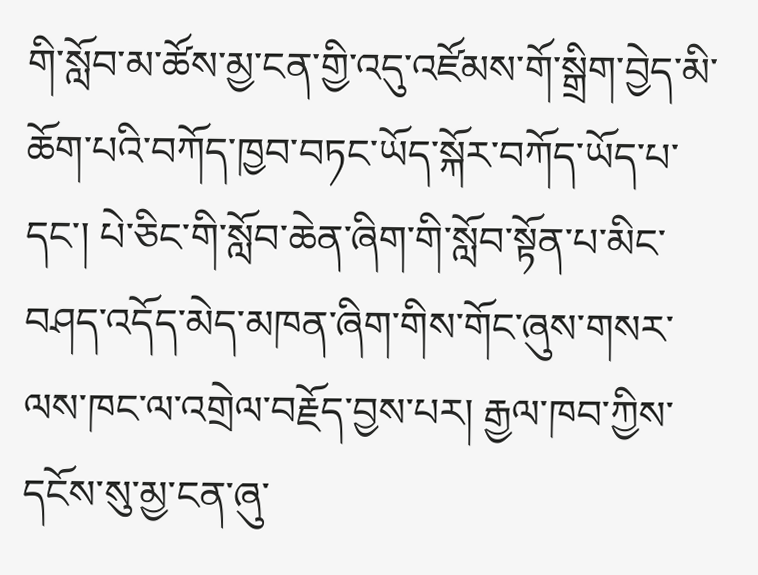གི་སློབ་མ་ཚོས་མྱ་ངན་གྱི་འདུ་འཛོམས་གོ་སྒྲིག་བྱེད་མི་ཆོག་པའི་བཀོད་ཁྱབ་བཏང་ཡོད་སྐོར་བཀོད་ཡོད་པ་དང་། པེ་ཅིང་གི་སློབ་ཆེན་ཞིག་གི་སློབ་སྟོན་པ་མིང་བཤད་འདོད་མེད་མཁན་ཞིག་གིས་གོང་ཞུས་གསར་ལས་ཁང་ལ་འགྲེལ་བརྗོད་བྱས་པར། རྒྱལ་ཁབ་ཀྱིས་དངོས་སུ་མྱ་ངན་ཞུ་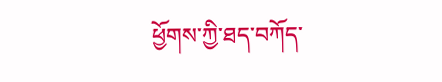ཕྱོགས་ཀྱི་ཐད་བཀོད་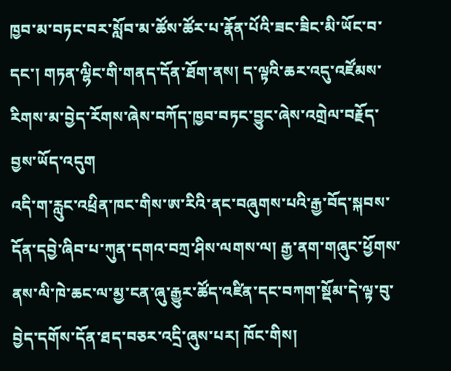ཁྱབ་མ་བཏང་བར་སློབ་མ་ཚོས་ཚོར་པ་རྣོན་པོའི་ཟང་ཟིང་མི་ཡོང་བ་དང་། གཏན་ལྷིང་གི་གནད་དོན་ཐོག་ནས། ད་ལྟའི་ཆར་འདུ་འཛོམས་རིགས་མ་བྱེད་རོགས་ཞེས་བཀོད་ཁྱབ་བཏང་བྱུང་ཞེས་འགྲེལ་བརྗོད་བྱས་ཡོད་འདུག
འདི་ག་རླུང་འཕྲིན་ཁང་གིས་ཨ་རིའི་ནང་བཞུགས་པའི་རྒྱ་བོད་སྐབས་དོན་དབྱེ་ཞིབ་པ་ཀུན་དགའ་བཀྲ་ཤིས་ལགས་ལ། རྒྱ་ནག་གཞུང་ཕྱོགས་ནས་ལི་ཁེ་ཆང་ལ་མྱ་ངན་ཞུ་རྒྱུར་ཚོད་འཛིན་དང་བཀག་སྡོམ་དེ་ལྟ་བུ་བྱེད་དགོས་དོན་ཐད་བཅར་འདྲི་ཞུས་པར། ཁོང་གིས།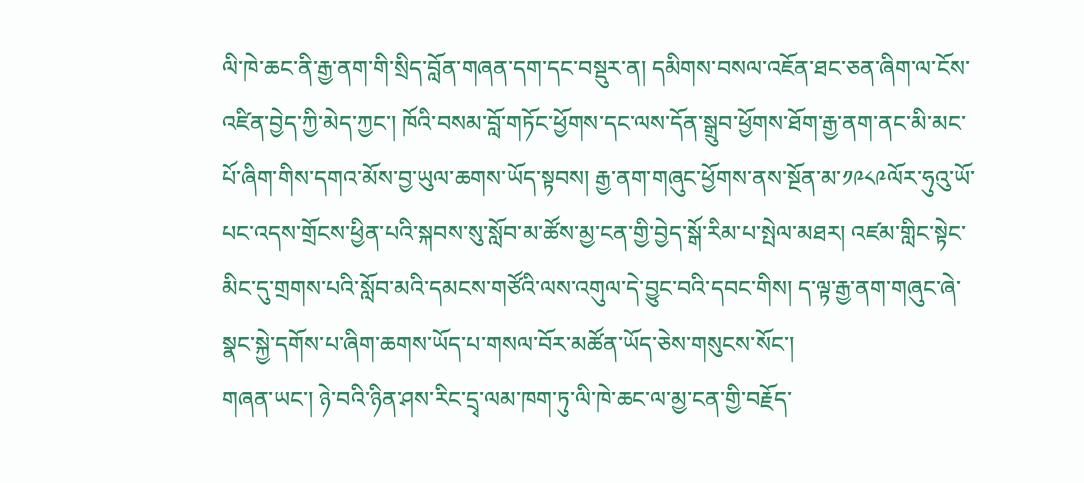ལི་ཁེ་ཆང་ནི་རྒྱ་ནག་གི་སྲིད་བློན་གཞན་དག་དང་བསྡུར་ན། དམིགས་བསལ་འཇོན་ཐང་ཅན་ཞིག་ལ་ངོས་འཛིན་བྱེད་ཀྱི་མེད་ཀྱང་། ཁོའི་བསམ་བློ་གཏོང་ཕྱོགས་དང་ལས་དོན་སྒྲུབ་ཕྱོགས་ཐོག་རྒྱ་ནག་ནང་མི་མང་པོ་ཞིག་གིས་དགའ་མོས་བྱ་ཡུལ་ཆགས་ཡོད་སྟབས། རྒྱ་ནག་གཞུང་ཕྱོགས་ནས་སྔོན་མ་༡༩༨༩ལོར་ཧུའུ་ཡོ་པང་འདས་གྲོངས་ཕྱིན་པའི་སྐབས་སུ་སློབ་མ་ཚོས་མྱ་ངན་གྱི་བྱེད་སྒོ་རིམ་པ་སྤེལ་མཐར། འཛམ་གླིང་སྟེང་མིང་དུ་གྲགས་པའི་སློབ་མའི་དམངས་གཙོའི་ལས་འགུལ་དེ་བྱུང་བའི་དབང་གིས། ད་ལྟ་རྒྱ་ནག་གཞུང་ཞེ་སྣང་སྐྱེ་དགོས་པ་ཞིག་ཆགས་ཡོད་པ་གསལ་བོར་མཚོན་ཡོད་ཅེས་གསུངས་སོང་།
གཞན་ཡང་། ཉེ་བའི་ཉིན་ཤས་རིང་དྲྭ་ལམ་ཁག་ཏུ་ལི་ཁེ་ཆང་ལ་མྱ་ངན་གྱི་བརྗོད་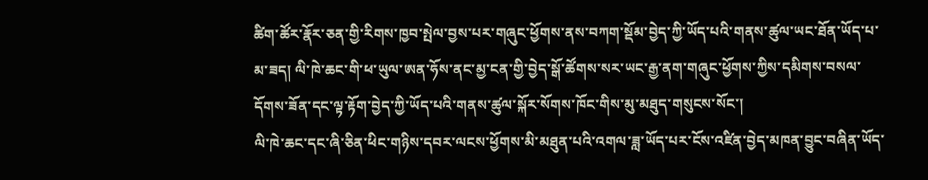ཚིག་ཚོར་རྣོར་ཅན་གྱི་རིགས་ཁྱབ་སྤེལ་བྱས་པར་གཞུང་ཕྱོགས་ནས་བཀག་སྡོམ་བྱེད་ཀྱི་ཡོད་པའི་གནས་ཚུལ་ཡང་ཐོན་ཡོད་པ་མ་ཟད། ལི་ཁེ་ཆང་གི་ཕ་ཡུལ་ཨན་ཧོས་ནང་མྱ་ངན་གྱི་བྱེད་སྒོ་ཚོགས་སར་ཡང་རྒྱ་ནག་གཞུང་ཕྱོགས་ཀྱིས་དམིགས་བསལ་དོགས་ཟོན་དང་ལྟ་རྟོག་བྱེད་ཀྱི་ཡོད་པའི་གནས་ཚུལ་སྐོར་སོགས་ཁོང་གིས་མུ་མཐུད་གསུངས་སོང་།
ལི་ཁེ་ཆང་དང་ཞི་ཅིན་ཕིང་གཉིས་དབར་ལངས་ཕྱོགས་མི་མཐུན་པའི་འགལ་ཟླ་ཡོད་པར་ངོས་འཛིན་བྱེད་མཁན་བྱུང་བཞིན་ཡོད་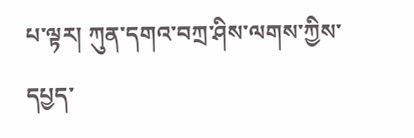པ་ལྟར། ཀུན་དགའ་བཀྲ་ཤིས་ལགས་ཀྱིས་ དཔྱད་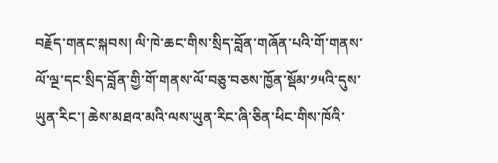བརྗོད་གནང་སྐབས། ལི་ཁེ་ཆང་གིས་སྲིད་བློན་གཞོན་པའི་གོ་གནས་ལོ་ལྔ་དང་སྲིད་བློན་གྱི་གོ་གནས་ལོ་བཅུ་བཅས་ཁྱོན་སྡོམ་༡༥འི་དུས་ཡུན་རིང་། ཆེས་མཐའ་མའི་ལས་ཡུན་རིང་ཞི་ཅིན་ཕིང་གིས་ཁོའི་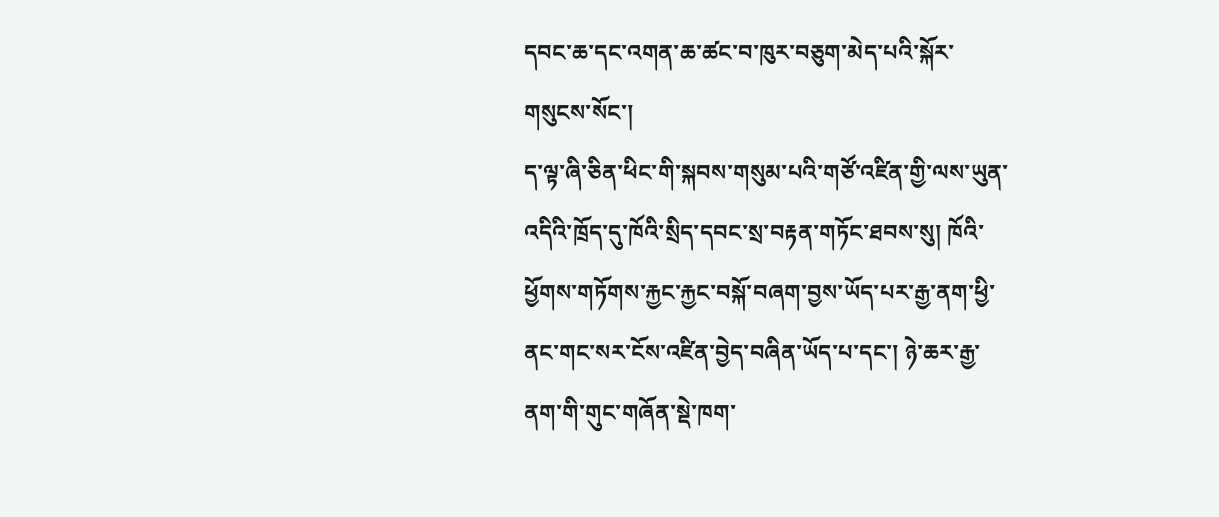དབང་ཆ་དང་འགན་ཆ་ཚང་བ་ཁུར་བཅུག་མེད་པའི་སྐོར་གསུངས་སོང་།
ད་ལྟ་ཞི་ཅིན་ཕིང་གི་སྐབས་གསུམ་པའི་གཙོ་འཛིན་གྱི་ལས་ཡུན་འདིའི་ཁྲོད་དུ་ཁོའི་སྲིད་དབང་སྲ་བརྟན་གཏོང་ཐབས་སུ། ཁོའི་ཕྱོགས་གཏོགས་རྐྱང་རྐྱང་བསྐོ་བཞག་བྱས་ཡོད་པར་རྒྱ་ནག་ཕྱི་ནང་གང་སར་ངོས་འཛིན་བྱེད་བཞིན་ཡོད་པ་དང་། ཉེ་ཆར་རྒྱ་ནག་གི་གུང་གཞོན་སྡེ་ཁག་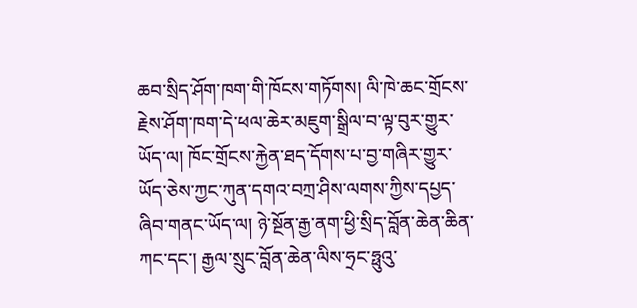ཆབ་སྲིད་ཤོག་ཁག་གི་ཁོངས་གཏོགས། ལི་ཁེ་ཆང་གྲོངས་རྗེས་ཤོག་ཁག་དེ་ཕལ་ཆེར་མཇུག་སྒྲིལ་བ་ལྟ་བུར་གྱུར་ཡོད་ལ། ཁོང་གྲོངས་རྐྱེན་ཐད་དོགས་པ་བྱ་གཞིར་གྱུར་ཡོད་ཅེས་ཀྱང་ཀུན་དགའ་བཀྲ་ཤིས་ལགས་ཀྱིས་དཔྱད་ཞིབ་གནང་ཡོད་ལ། ཉེ་སྔོན་རྒྱ་ནག་ཕྱི་སྲིད་བློན་ཆེན་ཆིན་ཀང་དང་། རྒྱལ་སྲུང་བློན་ཆེན་ལིས་ཧྲང་ཧྥུའུ་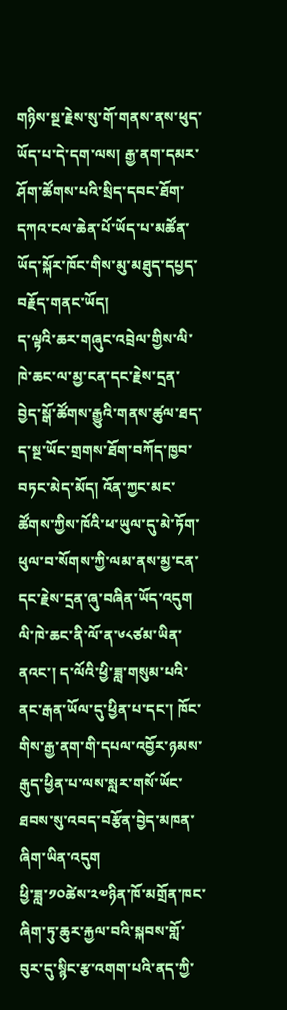གཉིས་སྔ་རྗེས་སུ་གོ་གནས་ནས་ཕུད་ཡོད་པ་དེ་དག་ལས། རྒྱ་ནག་དམར་ཤོག་ཚོགས་པའི་སྲིད་དབང་ཐོག་དཀའ་ངལ་ཆེན་པོ་ཡོད་པ་མཚོན་ཡོད་སྐོར་ཁོང་གིས་མུ་མཐུད་དཔྱད་བརྗོད་གནང་ཡོད།
ད་ལྟའི་ཆར་གཞུང་འབྲེལ་གྱིས་ལི་ཁེ་ཆང་ལ་མྱ་ངན་དང་རྗེས་དྲན་བྱེད་སྒོ་ཚོགས་རྒྱུའི་གནས་ཚུལ་ཐད་ད་སྔ་ཡོང་གྲགས་ཐོག་བཀོད་ཁྱབ་བཏང་མེད་མོད། འོན་ཀྱང་མང་ཚོགས་ཀྱིས་ཁོའི་ཕ་ཡུལ་དུ་མེ་ཏོག་ཕུལ་བ་སོགས་ཀྱི་ལམ་ནས་མྱ་ངན་དང་རྗེས་དྲན་ཞུ་བཞིན་ཡོད་འདུག
ལི་ཁེ་ཆང་ནི་ལོ་ན་༦༨ཙམ་ཡིན་ནའང་། ད་ལོའི་ཕྱི་ཟླ་གསུམ་པའི་ནང་རྒན་ཡོལ་དུ་ཕྱིན་པ་དང་། ཁོང་གིས་རྒྱ་ནག་གི་དཔལ་འབྱོར་ཉམས་རྒུད་ཕྱིན་པ་ལས་སླར་གསོ་ཡོང་ཐབས་སུ་འབད་བརྩོན་བྱེད་མཁན་ཞིག་ཡིན་འདུག
ཕྱི་ཟླ་༡༠ཚེས་༢༧ཉིན་ཁོ་མགྲོན་ཁང་ཞིག་ཏུ་ཆུར་རྐྱལ་བའི་སྐབས་གློ་བུར་དུ་སྙིང་རྩ་འགག་པའི་ནད་ཀྱི་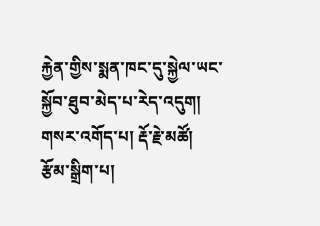རྐྱེན་གྱིས་སྨན་ཁང་དུ་སྐྱེལ་ཡང་སྐྱོབ་ཐུབ་མེད་པ་རེད་འདུག།
གསར་འགོད་པ། རྡོ་རྗེ་མཚོ།
རྩོམ་སྒྲིག་པ།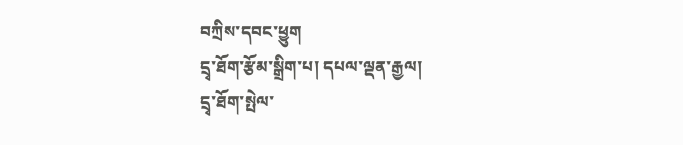བཀྲིས་དབང་ཕྱུག
དྲྭ་ཐོག་རྩོམ་སྒྲིག་པ། དཔལ་ལྡན་རྒྱལ།
དྲྭ་ཐོག་སྤེལ་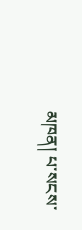མཁན། པ་སངས་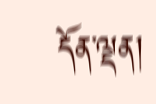དོན་ལྡན།